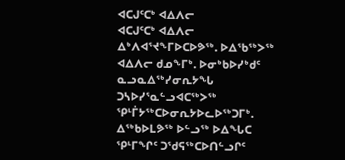ᐊᑕᒍᑦᑕᒃ ᐊᐃᐱᓕ
ᐊᑕᒍᑦᑕᒃ ᐊᐃᐱᓕ ᐃᒃᐱᐊᕐᔪᖕᒥᐅᑕᐅᕗᖅ. ᐅᐃᖃᖅᐳᖅ ᐊᐃᐱᓕ ᑯᓄᖕᒥᒃ. ᐅᓂᒃᑲᐅᓯᒃᑯᑦ ᓇᓗᓇᐃᖅᓯᓂᕆᔭᖓ ᑐᓴᐅᓯᕐᓇᓪᓗᐊᑕᖅᐳᖅ ᕿᒻᒦᔭᖅᑕᐅᓂᕆᔭᐅᓚᐅᖅᑐᒥᒃ. ᐃᖅᑲᐅᒪᕗᖅ ᐅᓪᓗᖅ ᐅᐃᖓᑕ ᕿᒻᒥᖏᑦ ᑐᖁᕋᖅᑕᐅᑎᓪᓗᒋᑦ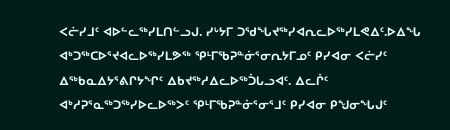ᐸᓖᓯᒧᑦ ᐊᐅᓪᓚᖅᓯᒪᑎᓪᓗᒍ. ᓯᒡᔭᒥ ᑐᖁᖓᔪᖅᓯᐊᕆᓚᐅᖅᓯᒪᕙᐃᑦ.ᐅᐃᖓ ᐊᒃᑐᖅᑕᐅᕐᔪᐊᓚᐅᖅᓯᒪᕗᖅ ᕿᒻᒥᖃᕈᓐᓃᕐᓂᕆᔭᒥᓄᑦ ᑭᓯᐊᓂ ᐸᓖᓯᑦ ᐃᖅᑲᓇᐃᔭᕐᕕᒋᔭᖏᑦ ᐃᑲᔪᖅᓱᐃᓚᐅᖅᑑᒐᓗᐊᑦ. ᐃᓚᒌᑦ ᐊᒃᓱᕈᕐᓇᖅᑐᖅᓯᐅᓚᐅᖅᐳᑦ ᕿᒻᒥᖃᕈᓐᓃᕐᓂᕐᒧᑦ ᑭᓯᐊᓂ ᑭᖑᓂᖓᒍᑦ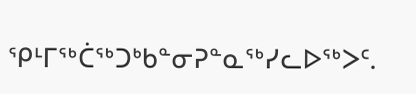ᕿᒻᒥᖅᑖᖅᑐᒃᑲᓐᓂᕈᓐᓇᖅᓯᓚᐅᖅᐳᑦ.